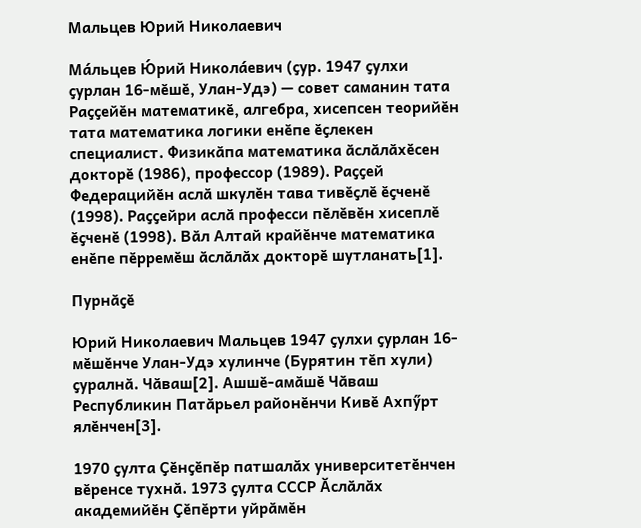Мальцев Юрий Николаевич

Ма́льцев Ю́рий Никола́евич (ҫур. 1947 ҫулхи ҫурлан 16-мӗшӗ, Улан-Удэ) — совет саманин тата Раҫҫейӗн математикӗ, алгебра, хисепсен теорийӗн тата математика логики енӗпе ӗҫлекен специалист. Физикӑпа математика ӑслӑлӑхӗсен докторӗ (1986), профессор (1989). Раҫҫей Федерацийӗн аслӑ шкулӗн тава тивӗҫлӗ ӗҫченӗ (1998). Раҫҫейри аслӑ професси пӗлӗвӗн хисеплӗ ӗҫченӗ (1998). Вӑл Алтай крайӗнче математика енӗпе пӗрремӗш ӑслӑлӑх докторӗ шутланать[1].

Пурнӑҫӗ

Юрий Николаевич Мальцев 1947 ҫулхи ҫурлан 16-мӗшӗнче Улан-Удэ хулинче (Бурятин тӗп хули) ҫуралнӑ. Чӑваш[2]. Ашшӗ-амӑшӗ Чӑваш Республикин Патӑрьел районӗнчи Кивӗ Ахпӳрт ялӗнчен[3].

1970 ҫулта Ҫӗнҫӗпӗр патшалӑх университетӗнчен вӗренсе тухнӑ. 1973 ҫулта СССР Ӑслӑлӑх академийӗн Ҫӗпӗрти уйрӑмӗн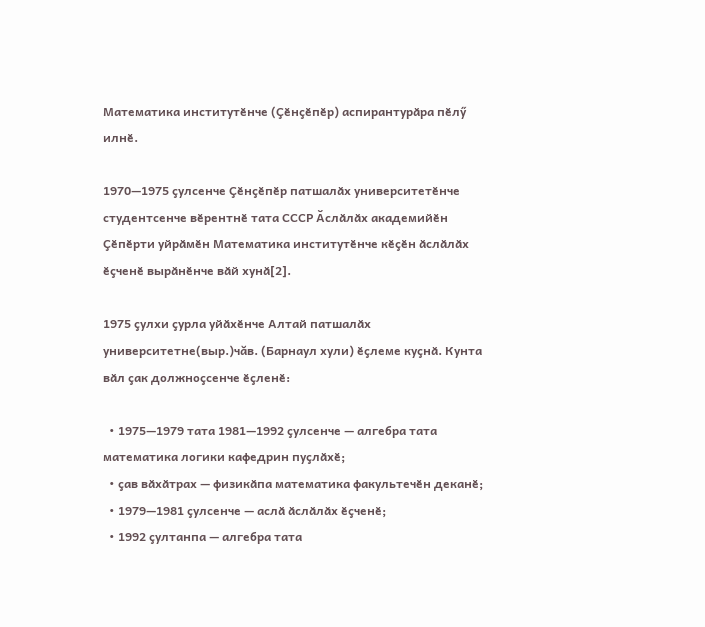Математика институтӗнче (Ҫӗнҫӗпӗр) аспирантурӑра пӗлӳ илнӗ.

1970—1975 ҫулсенче Ҫӗнҫӗпӗр патшалӑх университетӗнче студентсенче вӗрентнӗ тата СССР Ӑслӑлӑх академийӗн Ҫӗпӗрти уйрӑмӗн Математика институтӗнче кӗҫӗн ӑслӑлӑх ӗҫченӗ вырӑнӗнче вӑй хунӑ[2].

1975 ҫулхи ҫурла уйӑхӗнче Алтай патшалӑх университетне(выр.)чăв. (Барнаул хули) ӗҫлеме куҫнӑ. Кунта вӑл ҫак должноҫсенче ӗҫленӗ:

  • 1975—1979 тата 1981—1992 ҫулсенче — алгебра тата математика логики кафедрин пуҫлӑхӗ;
  • ҫав вӑхӑтрах — физикӑпа математика факультечӗн деканӗ;
  • 1979—1981 ҫулсенче — аслӑ ӑслӑлӑх ӗҫченӗ;
  • 1992 ҫултанпа — алгебра тата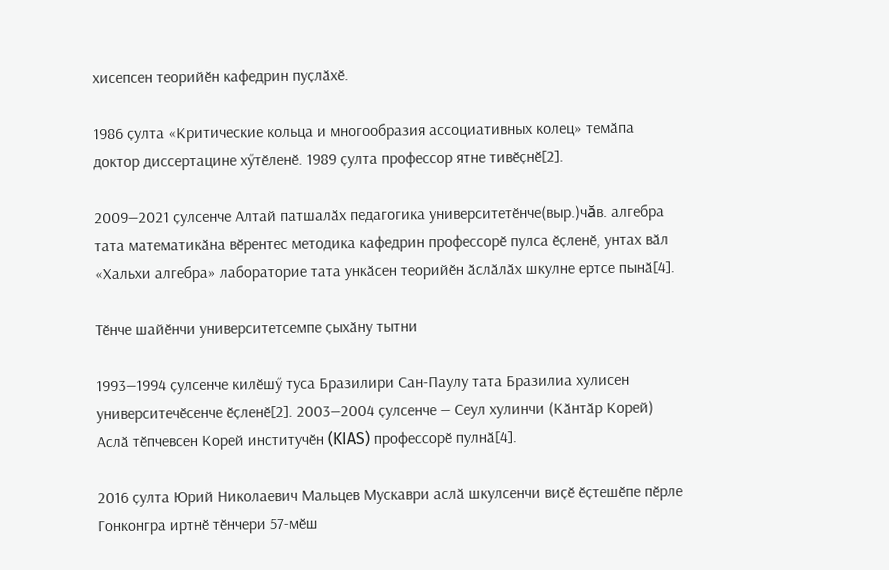хисепсен теорийӗн кафедрин пуҫлӑхӗ.

1986 ҫулта «Критические кольца и многообразия ассоциативных колец» темӑпа доктор диссертацине хӳтӗленӗ. 1989 ҫулта профессор ятне тивӗҫнӗ[2].

2009—2021 ҫулсенче Алтай патшалӑх педагогика университетӗнче(выр.)чăв. алгебра тата математикӑна вӗрентес методика кафедрин профессорӗ пулса ӗҫленӗ, унтах вӑл «Хальхи алгебра» лабораторие тата ункӑсен теорийӗн ӑслӑлӑх шкулне ертсе пынӑ[4].

Тӗнче шайӗнчи университетсемпе ҫыхӑну тытни

1993—1994 ҫулсенче килӗшӳ туса Бразилири Сан-Паулу тата Бразилиа хулисен университечӗсенче ӗҫленӗ[2]. 2003—2004 ҫулсенче — Сеул хулинчи (Кӑнтӑр Корей) Аслӑ тӗпчевсен Корей институчӗн (KIAS) профессорӗ пулнӑ[4].

2016 ҫулта Юрий Николаевич Мальцев Мускаври аслӑ шкулсенчи виҫӗ ӗҫтешӗпе пӗрле Гонконгра иртнӗ тӗнчери 57-мӗш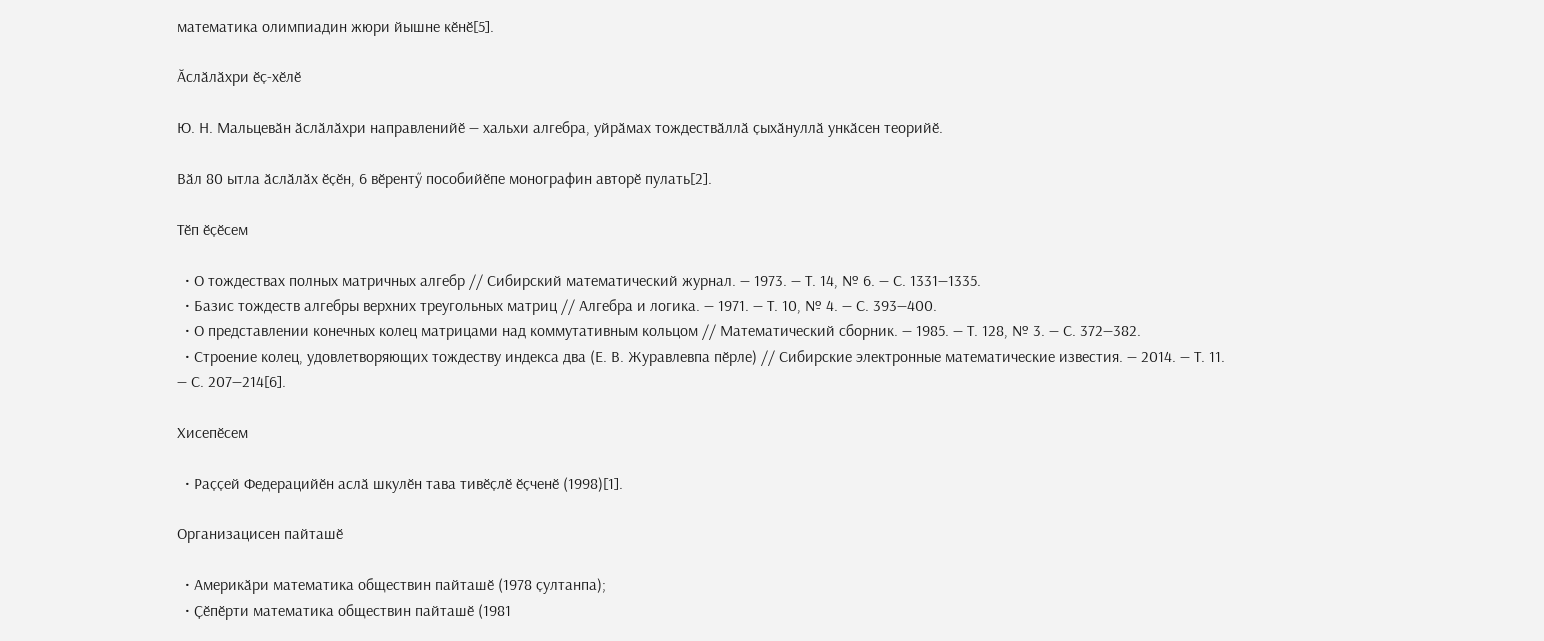математика олимпиадин жюри йышне кӗнӗ[5].

Ӑслӑлӑхри ӗҫ-хӗлӗ

Ю. Н. Мальцевӑн ӑслӑлӑхри направленийӗ — хальхи алгебра, уйрӑмах тождествӑллӑ ҫыхӑнуллӑ ункӑсен теорийӗ.

Вӑл 80 ытла ӑслӑлӑх ӗҫӗн, 6 вӗрентӳ пособийӗпе монографин авторӗ пулать[2].

Тӗп ӗҫӗсем

  • О тождествах полных матричных алгебр // Сибирский математический журнал. — 1973. — Т. 14, № 6. — С. 1331—1335.
  • Базис тождеств алгебры верхних треугольных матриц // Алгебра и логика. — 1971. — Т. 10, № 4. — С. 393—400.
  • О представлении конечных колец матрицами над коммутативным кольцом // Математический сборник. — 1985. — Т. 128, № 3. — С. 372—382.
  • Строение колец, удовлетворяющих тождеству индекса два (Е. В. Журавлевпа пӗрле) // Сибирские электронные математические известия. — 2014. — Т. 11. — С. 207—214[6].

Хисепӗсем

  • Раҫҫей Федерацийӗн аслӑ шкулӗн тава тивӗҫлӗ ӗҫченӗ (1998)[1].

Организацисен пайташӗ

  • Америкӑри математика обществин пайташӗ (1978 ҫултанпа);
  • Ҫӗпӗрти математика обществин пайташӗ (1981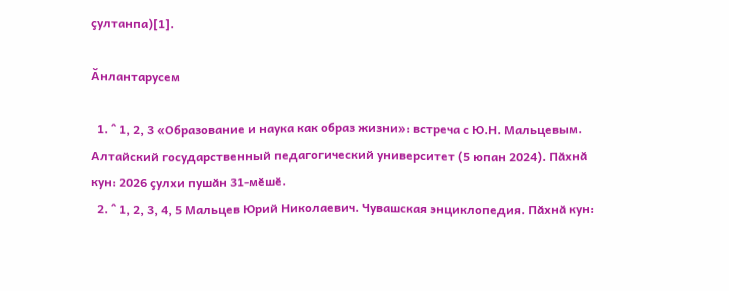ҫултанпа)[1].

Ӑнлантарусем

  1. ^ 1, 2, 3 «Образование и наука как образ жизни»: встреча с Ю.Н. Мальцевым. Алтайский государственный педагогический университет (5 юпан 2024). Пӑхнӑ кун: 2026 ҫулхи пушӑн 31-мӗшӗ.
  2. ^ 1, 2, 3, 4, 5 Мальцев Юрий Николаевич. Чувашская энциклопедия. Пӑхнӑ кун: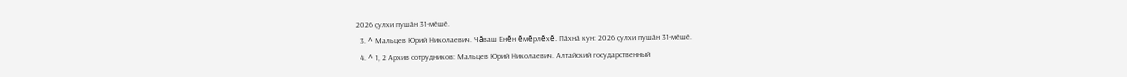2026 ҫулхи пушӑн 31-мӗшӗ.
  3. ^ Мальцев Юрий Николаевич. Чăваш Енĕн ĕмĕрлĕхĕ. Пӑхнӑ кун: 2026 ҫулхи пушӑн 31-мӗшӗ.
  4. ^ 1, 2 Архив сотрудников: Мальцев Юрий Николаевич. Алтайский государственный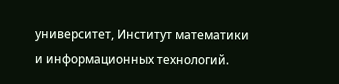университет, Институт математики и информационных технологий.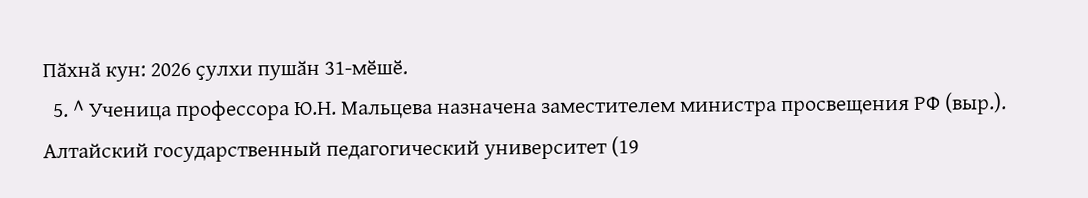Пӑхнӑ кун: 2026 ҫулхи пушӑн 31-мӗшӗ.
  5. ^ Ученица профессора Ю.Н. Мальцева назначена заместителем министра просвещения РФ (выр.). Алтайский государственный педагогический университет (19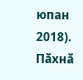юпан 2018). Пӑхнӑ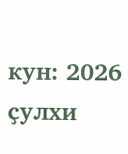кун: 2026 ҫулхи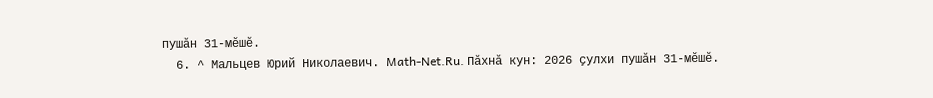пушӑн 31-мӗшӗ.
  6. ^ Мальцев Юрий Николаевич. Math-Net.Ru. Пӑхнӑ кун: 2026 ҫулхи пушӑн 31-мӗшӗ.